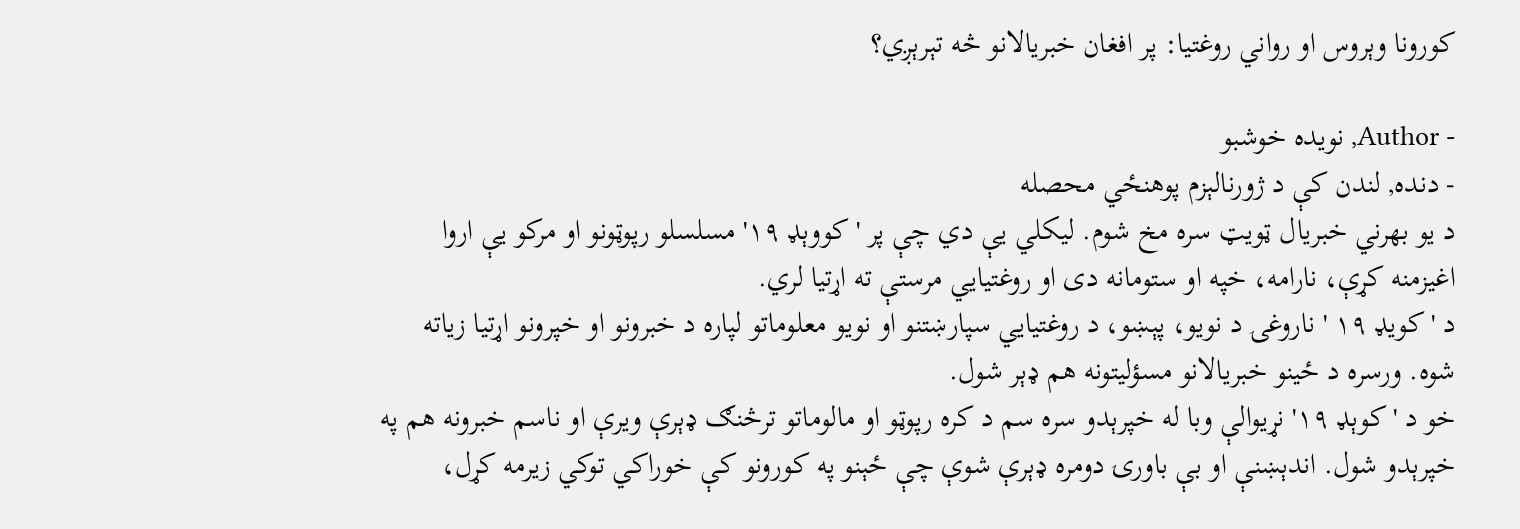کورونا وېروس او رواني روغتیا: پر افغان خبریالانو څه تېرېږي؟

- Author, نویده خوشبو
- دنده, لندن کې د ژورنالېزم پوهنځي محصله
د یو بهرني خبریال ټویټ سره مخ شوم. ليکلي یې دي چې پر 'کووېډ ۱۹' مسلسلو رپوټونو او مرکو یې اروا اغیزمنه کړې، نارامه، خپه او ستومانه دی او روغتيايي مرستې ته اړتیا لري.
د 'کویډ ۱۹ ' ناروغۍ د نویو، پېښو، د روغتيايي سپارښتنو او نویو معلوماتو لپاره د خبرونو او خپرونو اړتیا زیاته شوه. ورسره د ځینو خبریالانو مسؤلیتونه هم ډېر شول.
خو د 'کوېډ ۱۹' نړیوالې وبا له خپرېدو سره سم د کره رپوټو او مالوماتو ترڅنګ ډېرې ویرې او ناسم خبرونه هم په خپرېدو شول. اندېښنې او بې باورۍ دومره ډېرې شوې چې ځېنو په کورونو کې خوراکي توکي زیرمه کړل،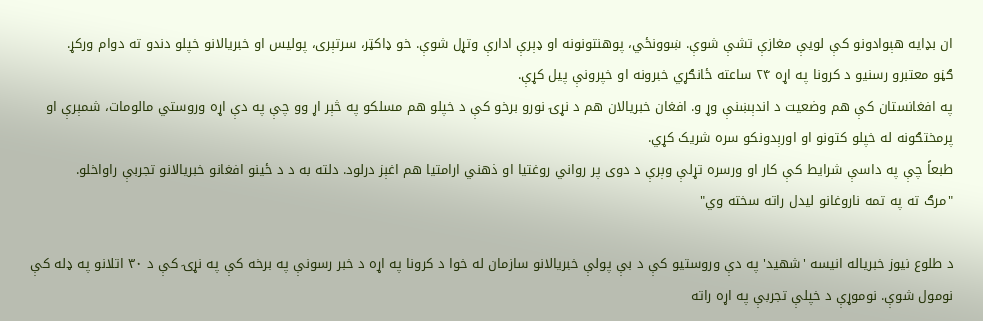ان بډایه هېوادونو کې لویې مغازې تشې شوې. ښوونځي، پوهنتونونه او ډېرې ادارې وتړل شوې. خو ډاکټر، سرتېرى، پولیس او خبریالانو خپلو دندو ته دوام ورکړ.
ګڼو معتبرو رسنیو د کرونا په اړه ۲۴ ساعته ځانګړي خبرونه او خپرونې پیل کړې.
په افغانستان کې هم وضعیت د اندېښنې وړ و. افغان خبریالان هم د نړۍ نورو برخو کې د خپلو هم مسلکو په څېر اړ وو چې په دې اړه وروستي مالومات، شمېرې او پرمختګونه له خپلو کتونو او اورېدونکو سره شریک کړي.
طبعاً چې په داسې شرایط کې کار او ورسره تړلې وېرې د دوی پر رواني روغتیا او ذهني ارامتیا هم اغېز درلود. دلته به د د ځینو افغانو خبریالانو تجربې راواخلو.
"مرګ ته په تمه ناروغانو لیدل راته سخته وي"

د طلوع نیوز خبریاله انیسه 'شهید' په دې وروستیو کې د بې پولې خبریالانو سازمان له خوا د کرونا په اړه د خبر رسونې په برخه کې په نړۍ کې د ۳۰ اتلانو په ډله کې نومول شوې. نوموړې د خپلې تجربې په اړه راته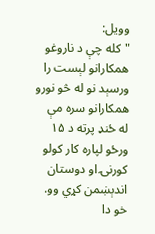وویل:
"کله چې د ناروغو همکارانو لېست را ورسېد نو له څو نورو همکارانو سره مې له ځنډ پرته د ۱۵ ورځو لپاره کار کولو کورنۍ او دوستان اندېښمن کړي وو. خو دا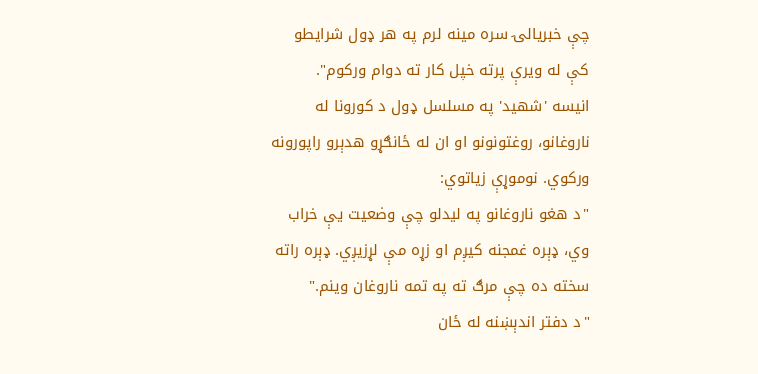چې خبریالۍ سره مینه لرم په هر ډول شرایطو کې له ویرې پرته خپل کار ته دوام ورکوم".
انیسه 'شهید' په مسلسل ډول د کورونا له ناروغانو، روغتونونو او ان له ځانګړو هدېرو راپورونه ورکوي. نوموړې زیاتوي:
"د هغو ناروغانو په لیدلو چې وضعیت یې خراب وي، ډېره غمجنه کیږم او زړه مې لړزیږي. ډېره راته سخته ده چې مرګ ته په تمه ناروغان وينم."
"د دفتر اندېښنه له ځان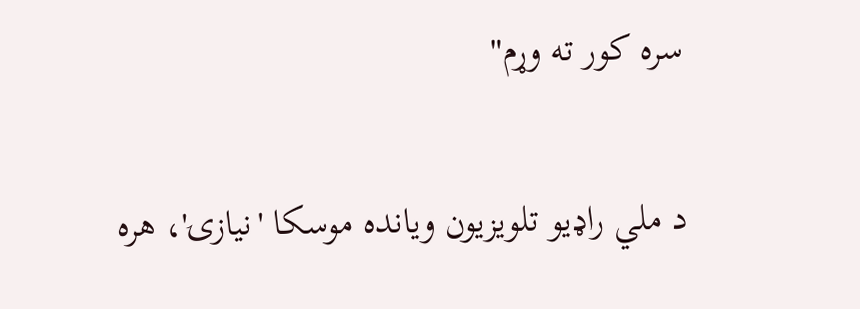سره کور ته وړم"

د ملي راډیو تلویزیون ویانده موسکا 'نیازۍ'، هره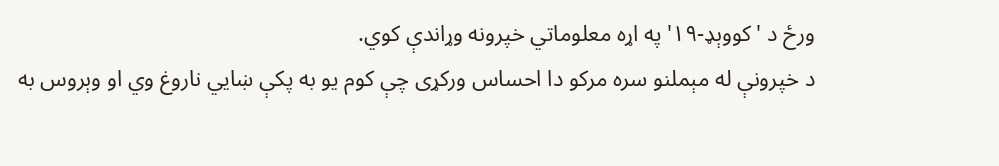ورځ د 'کووېډ-۱۹' په اړه معلوماتي خپرونه وړاندې کوي.
د خپرونې له مېملنو سره مرکو دا احساس ورکړی چې کوم یو به پکې ښایي ناروغ وي او وېروس به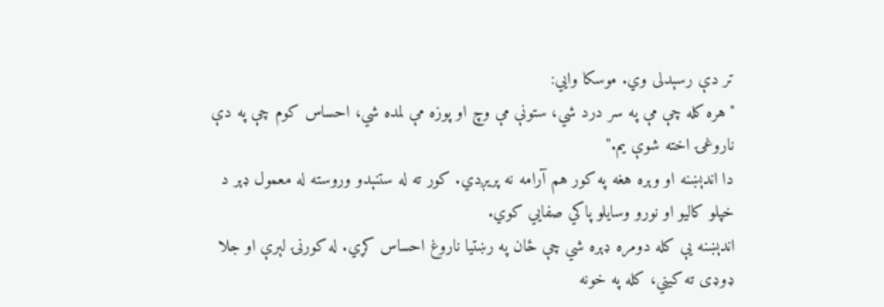تر دې رسېدلی وي. موسکا وايي:
"هره کله چې مې په سر درد شي، ستونې مې وچ او پوزه مې لمده شي، احساس کوم چې په دې ناروغۍ اخته شوې یم."
دا اندېښنه او وېره هغه په کور هم آرامه نه پریږدي. کور ته له ستنېدو وروسته له معمول ډېر د خپلو کالیو او نورو وسایلو پاکي صفايي کوي.
اندېښنه یې کله دومره ډېره شي چې ځان په رښتیا ناروغ احساس کړي. له کورنۍ لېرې او جلا ډوډی ته کیني، کله په خونه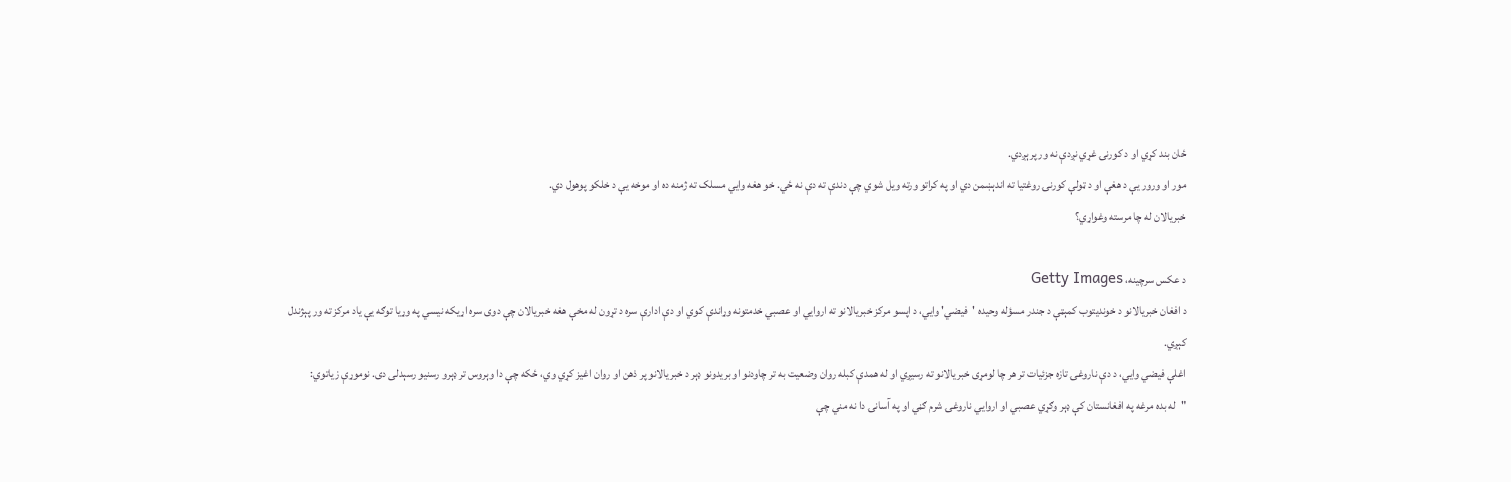ځان بند کړي او د کورنۍ غړي نږدې نه ور پرېږدي.
مور او ورور یې د هغې او د ټولې کورنۍ روغتیا ته اندېښمن دي او په کراتو ورته ویل شوي چې دندې ته دې نه ځي. خو هغه وايي مسلک ته ژمنه ده او موخه یې د خلکو پوهول دي.
خبریالان له چا مرسته وغواړي؟

د عکس سرچینه، Getty Images
د افغان خبریالانو د خوندیتوب کمېټې د جندر مسؤله وحیده 'فیضي' وايي، د اپسو مرکز خبریالانو ته اروايي او عصبي خدمتونه وړاندې کوي او دې ادارې سره د تړون له مخې هغه خبریالان چې دوی سره اړیکه نیسي په وړیا توګه یې یاد مرکز ته ور پېژندل کېږي.
اغلې فیضي وایي، د دې ناروغۍ تازه جزئیات تر هر چا لومړی خبریالانو ته رسیږي او له همدې کبله روان وضعیت به تر چاودنو او بریدونو ډېر د خبریالانو پر ذهن او روان اغیز کړي وي، ځکه چې دا وېروس تر ډېرو رسنیو رسېدلی دی. نوموړې زیاتوي:
"له بده مرغه په افغانستان کې ډېر وګړي عصبي او اروايي ناروغۍ شرم ګڼي او په آسانۍ دا نه مني چې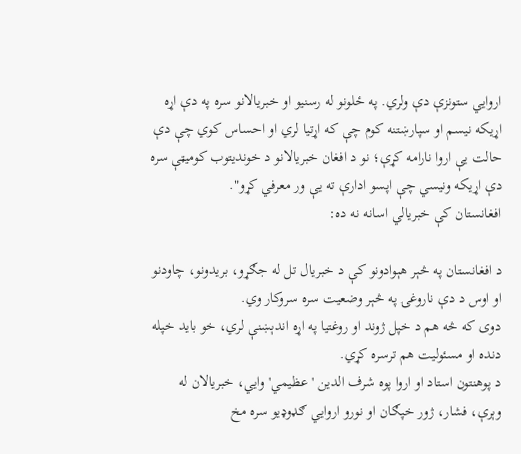اروايي ستونزې دې ولري. په ځلونو له رسنیو او خبریالانو سره په دې اړه اړیکه نیسم او سپارښتنه کوم چې که اړتیا لري او احساس کوي چې دې حالت یې اروا نارامه کړې؛ نو د افغان خبریالانو د خوندیتوب کومیټې سره دې اړیکه ونیسي چې اپسو ادارې ته یې ور معرفي کړو".
افغانستان کې خبریالي اسانه نه ده:

د افغانستان په څېر هېوادونو کې د خبریال تل له جګړو، بريدونو، چاودنو او اوس د دې ناروغۍ په څېر وضعیت سره سروکار وي.
دوی که څه هم د خپل ژوند او روغتیا په اړه اندېښنې لري، خو باید خپله دنده او مسئولیت هم ترسره کړي.
د پوهنتون استاد او اروا پوه شرف الدین 'عظیمي' وايي، خبریالان له وېرې، فشار، ژور خپګان او نورو اروايي ګډوډیو سره مخ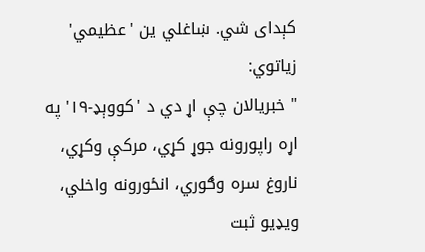کېدای شي. ښاغلي ین 'عظیمي' زیاتوي:
" خبریالان چې اړ دي د 'کووېډ-۱۹' په اړه راپورونه جوړ کړي، مرکې وکړي، ناروغ سره وګوري، انځورونه واخلي، ویډیو ثبت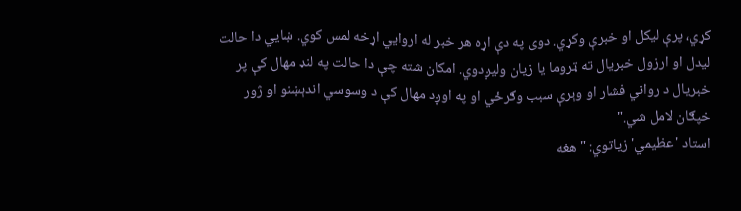کړي، پرې لیکل او خبرې وکړي. دوی په دې اړه هر خبر له اروايي اړخه لمس کوي. ښايي دا حالت لیدل او ارزول خبریال ته ټروما یا زیان ولیږدوي. امکان شته چې دا حالت په لنډ مهال کې پر خبریال د رواني فشار او وېرې سبب وګرځي او په اوږد مهال کې د وسوسي اندېښنو او ژور خپګان لامل شي."
استاد 'عظیمي' زیاتوي: "هغه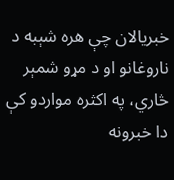خبریالان چې هره شېبه د ناروغانو او د مړو شمېر څاري، په اکثره مواردو کې دا خبرونه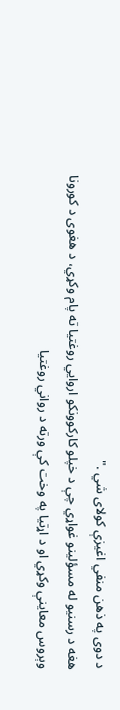د دوی په ذهن منفي اغیزې کولای شي ."
هغه د رسنیو له مسؤلینو غواړي چې د خپلو کارکوونکو اروايي روغتیا ته پام وکړي، د هغوی د کورونا وېروس معاینې وکړي او د اړتیا په وخت کې ورته د رواني روغتیا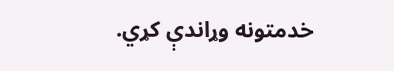خدمتونه وړاندې کړي.